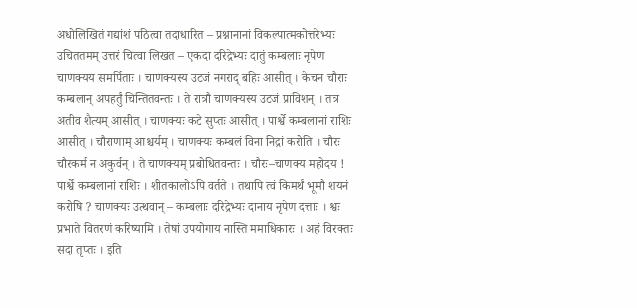अधोलिखितं गद्यांशं पठित्वा तदाधारित – प्रश्नानानां विकल्पात्मकोत्तरेभ्यः उचिततमम् उत्तरं चित्वा लिखत – एकदा दरिद्रेभ्यः दातुं कम्बलाः नृपेण चाणक्यय समर्पिताः । चाणक्यस्य उटजं नगराद् बहिः आसीत् । केचन चौराः कम्बलान् अपहर्तुं चिन्तितवन्तः । ते रात्रौ चाणक्यस्य उटजं प्राविशन् । तत्र अतीव शैत्यम् आसीत् । चाणक्यः कटे सुप्तः आसीत् । पार्श्वे कम्बलानां राशिः आसीत् । चौराणाम् आश्चर्यम् । चाणक्यः कम्बलं विना निद्रां करोति । चौरः चौरकर्म न अकुर्वन् । ते चाणक्यम् प्रबोधितवन्तः । चौरः–चाणक्य महोदय ! पार्श्वे कम्बलानां राशिः । शीतकालोऽपि वर्तते । तथापि त्वं किमर्थं भूमौ शयनं करोषि ? चाणक्यः उत्थवान् – कम्बलाः दरिद्रेभ्यः दानाय नृपेण दत्ताः । श्वः प्रभाते वितरणं करिष्यामि । तेषां उपयोगाय नास्ति ममाधिकारः । अहं विरक्तः सदा तृप्तः । इति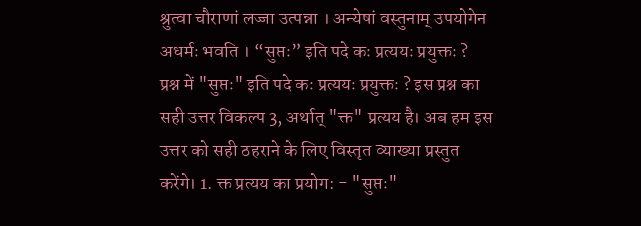श्रुत्वा चौराणां लज्जा उत्पन्ना । अन्येषां वस्तुनाम् उपयोगेन अधर्मः भवति । “सुप्तः” इति पदे कः प्रत्ययः प्रयुक्तः ?
प्रश्न में "सुप्तः" इति पदे कः प्रत्ययः प्रयुक्तः ? इस प्रश्न का सही उत्तर विकल्प 3, अर्थात् "क्त" प्रत्यय है। अब हम इस उत्तर को सही ठहराने के लिए विस्तृत व्याख्या प्रस्तुत करेंगे। 1. क्त प्रत्यय का प्रयोग: - "सुप्तः"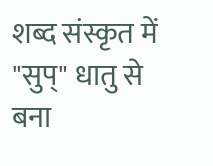शब्द संस्कृत में "सुप्" धातु से बना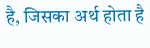है, जिसका अर्थ होता है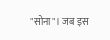"सोना"। जब इस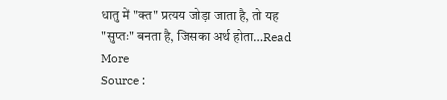धातु में "क्त" प्रत्यय जोड़ा जाता है, तो यह "सुप्तः" बनता है, जिसका अर्थ होता…Read More
Source :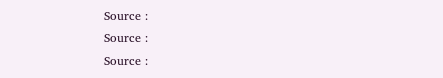Source :
Source :
Source :